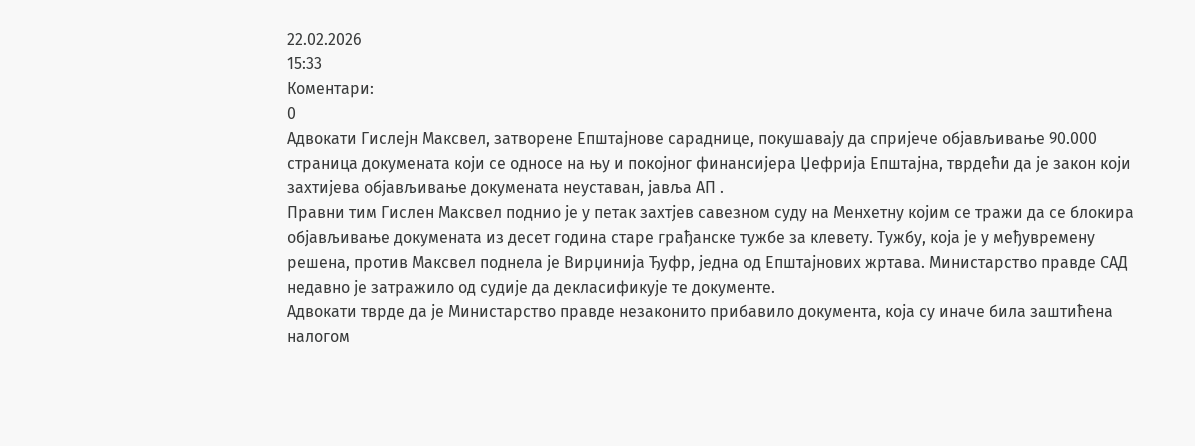22.02.2026
15:33
Коментари:
0
Адвокати Гислејн Максвел, затворене Епштајнове сараднице, покушавају да спријече објављивање 90.000 страница докумената који се односе на њу и покојног финансијера Џефрија Епштајна, тврдећи да је закон који захтијева објављивање докумената неуставан, јавља АП .
Правни тим Гислен Максвел поднио је у петак захтјев савезном суду на Менхетну којим се тражи да се блокира објављивање докумената из десет година старе грађанске тужбе за клевету. Тужбу, која је у међувремену решена, против Максвел поднела је Вирџинија Ђуфр, једна од Епштајнових жртава. Министарство правде САД недавно је затражило од судије да декласификује те документе.
Адвокати тврде да је Министарство правде незаконито прибавило документа, која су иначе била заштићена налогом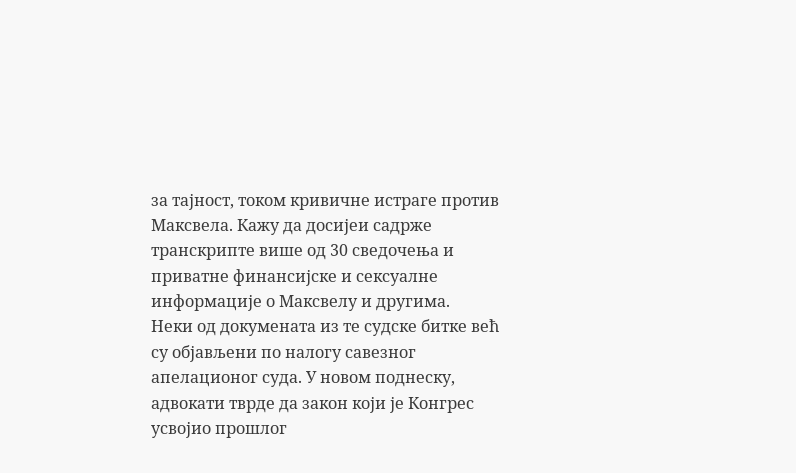за тајност, током кривичне истраге против Максвела. Кажу да досијеи садрже транскрипте више од 30 сведочења и приватне финансијске и сексуалне информације о Максвелу и другима.
Неки од докумената из те судске битке већ су објављени по налогу савезног апелационог суда. У новом поднеску, адвокати тврде да закон који је Конгрес усвојио прошлог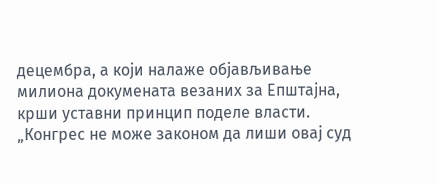децембра, а који налаже објављивање милиона докумената везаних за Епштајна, крши уставни принцип поделе власти.
„Конгрес не може законом да лиши овај суд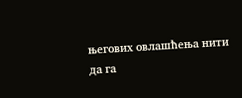његових овлашћења нити да га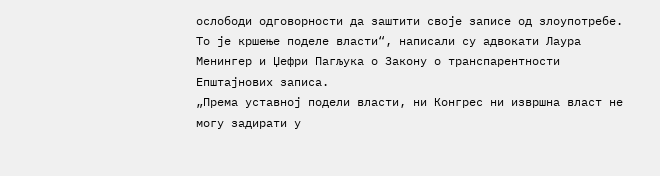ослободи одговорности да заштити своје записе од злоупотребе. То је кршење поделе власти“, написали су адвокати Лаура Менингер и Џефри Пагљука о Закону о транспарентности Епштајнових записа.
„Према уставној подели власти, ни Конгрес ни извршна власт не могу задирати у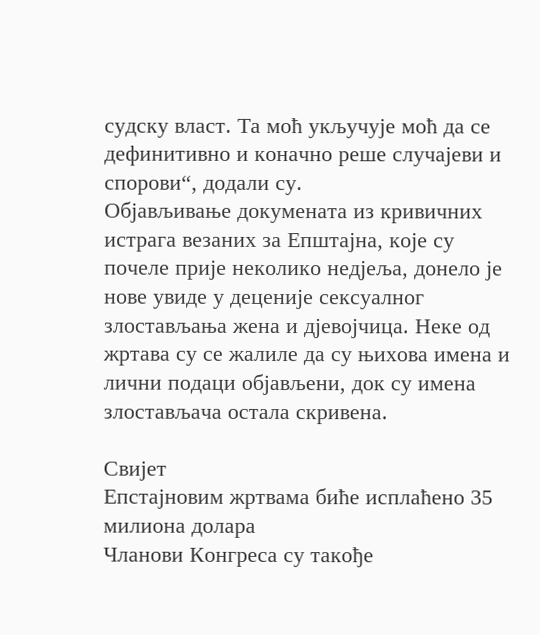судску власт. Та моћ укључује моћ да се дефинитивно и коначно реше случајеви и спорови“, додали су.
Објављивање докумената из кривичних истрага везаних за Епштајна, које су почеле прије неколико недјеља, донело је нове увиде у деценије сексуалног злостављања жена и дјевојчица. Неке од жртава су се жалиле да су њихова имена и лични подаци објављени, док су имена злостављача остала скривена.

Свијет
Епстајновим жртвама биће исплаћено 35 милиона долара
Чланови Конгреса су такође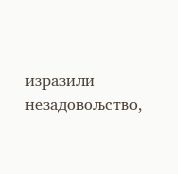изразили незадовољство,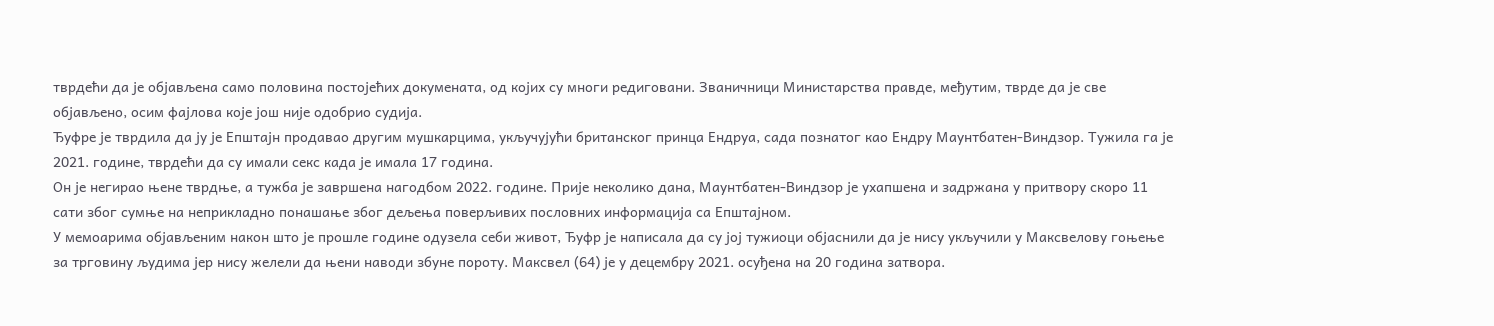тврдећи да је објављена само половина постојећих докумената, од којих су многи редиговани. Званичници Министарства правде, међутим, тврде да је све објављено, осим фајлова које још није одобрио судија.
Ђуфре је тврдила да ју је Епштајн продавао другим мушкарцима, укључујући британског принца Ендруа, сада познатог као Ендру Маунтбатен-Виндзор. Тужила га је 2021. године, тврдећи да су имали секс када је имала 17 година.
Он је негирао њене тврдње, а тужба је завршена нагодбом 2022. године. Прије неколико дана, Маунтбатен-Виндзор је ухапшена и задржана у притвору скоро 11 сати због сумње на неприкладно понашање због дељења поверљивих пословних информација са Епштајном.
У мемоарима објављеним након што је прошле године одузела себи живот, Ђуфр је написала да су јој тужиоци објаснили да је нису укључили у Максвелову гоњење за трговину људима јер нису желели да њени наводи збуне пороту. Максвел (64) је у децембру 2021. осуђена на 20 година затвора.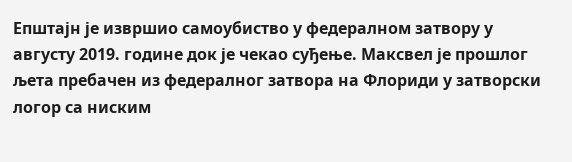Епштајн је извршио самоубиство у федералном затвору у августу 2019. године док је чекао суђење. Максвел је прошлог љета пребачен из федералног затвора на Флориди у затворски логор са ниским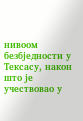нивоом безбједности у Тексасу, након што је учествовао у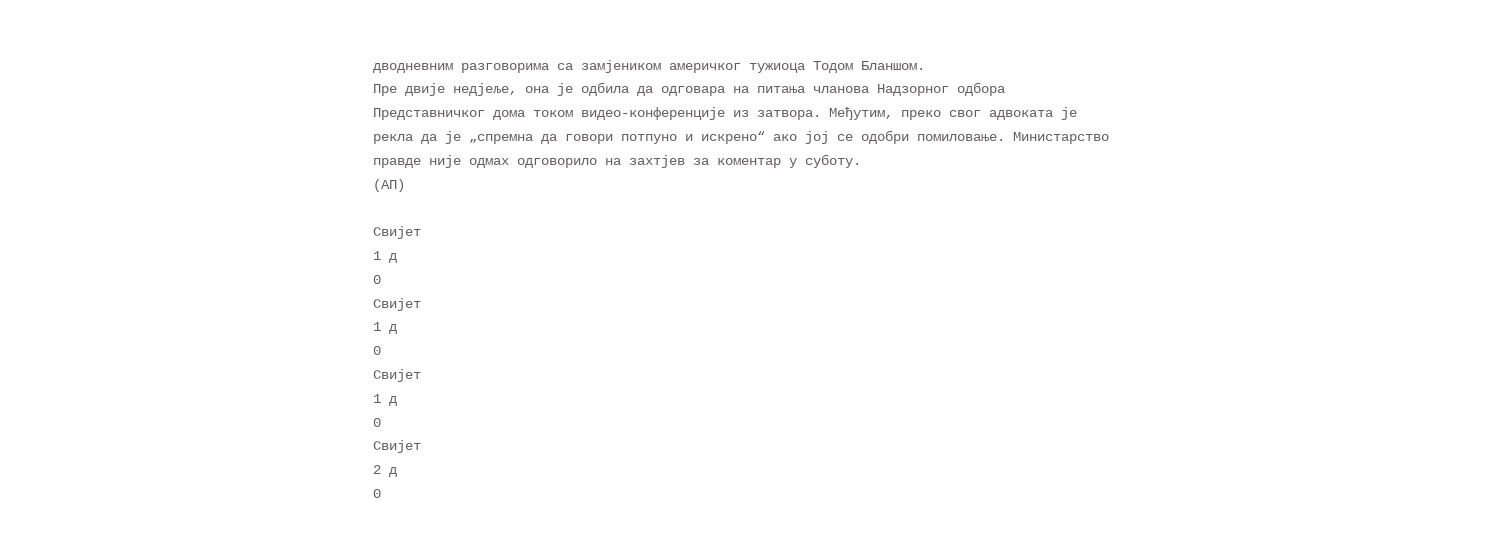дводневним разговорима са замјеником америчког тужиоца Тодом Бланшом.
Пре двије недјеље, она је одбила да одговара на питања чланова Надзорног одбора Представничког дома током видео-конференције из затвора. Међутим, преко свог адвоката је рекла да је „спремна да говори потпуно и искрено“ ако јој се одобри помиловање. Министарство правде није одмах одговорило на захтјев за коментар у суботу.
(АП)

Свијет
1 д
0
Свијет
1 д
0
Свијет
1 д
0
Свијет
2 д
0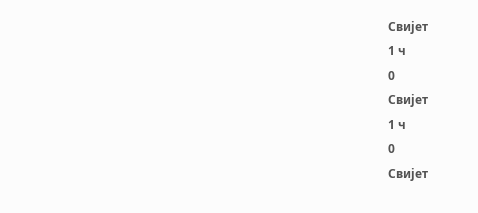Свијет
1 ч
0
Свијет
1 ч
0
Свијет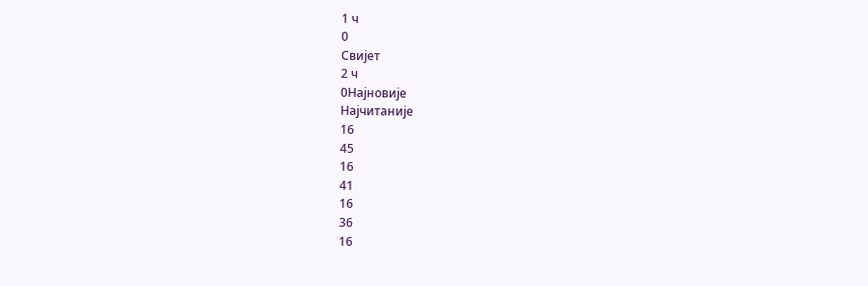1 ч
0
Свијет
2 ч
0Најновије
Најчитаније
16
45
16
41
16
36
16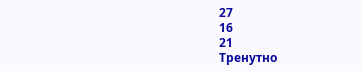27
16
21
Тренутно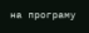на програму